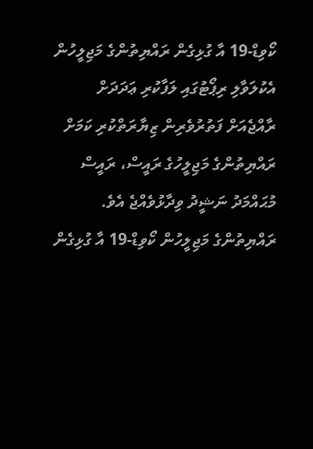ކޯވިޑް-19 އާ ގުޅިގެން ރައްޔިތުންގެ މަޖިލީހުން އެކުލަވާލި ރިޕޯޓުގައި ލަފާކުރި ޢަދަދަށް ރާއްޖެއަށް ފަތުރުވެރިން ޒިޔާރަތްކުރި ކަމަށް ރައްޔިތުންގެ މަޖިލީހުގެ ރައީސް، ރައީސް މުޙައްމަދު ނަޝީދު ވިދާޅުވެއްޖެ އެވެ.
ރައްޔިތުންގެ މަޖިލީހުން ކޯވިޑް-19 އާ ގުޅިގެން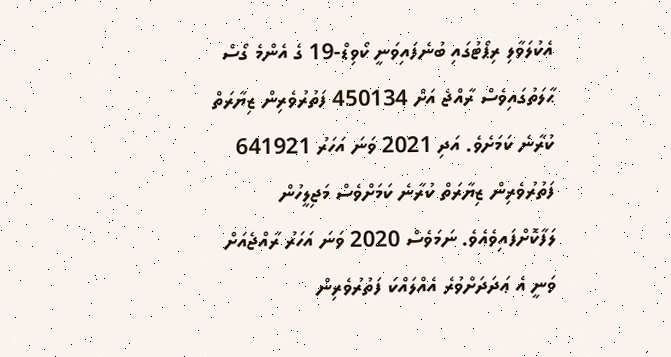އެކުލަވާލި ރިޕޯޓުގައި ބުނެފައިވަނީ ކޯވިޑް-19 ގެ އެންމެ ގޯސް ޙާލަތުގައިވެސް ރާއްޖެ އަށް 450134 ފަތުރުވެރިން ޒިޔާރަތް ކުރާނެ ކަމަށެވެ. އަދި 2021 ވަނަ އަހަރު 641921 ފަތުރުވެރިން ޒިޔާރަތް ކުރާނެ ކަމަށްވެސް މަޖިލީހުން ލަފާކޮށްފައިވެއެވެ. ނަމަވެސް 2020 ވަނަ އަހަރު ރާއްޖެއަށް ވަނީ އެ ޢަދަދަށްވުރެ އެއްލައްކަ ފަތުރުވެރިން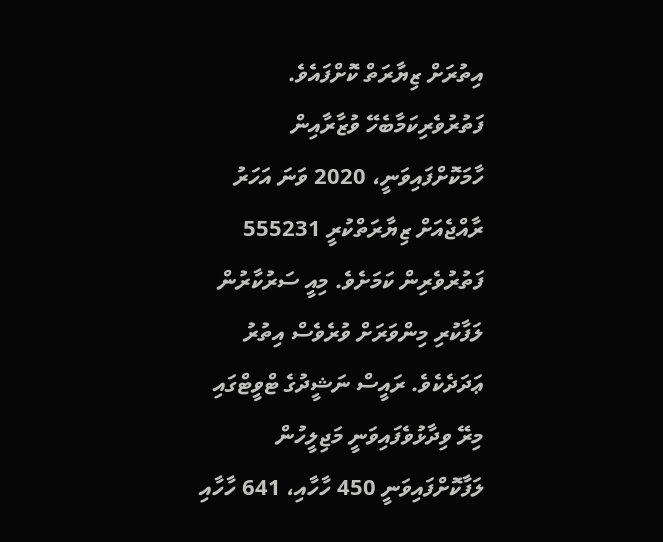އިތުރަށް ޒިޔާރަތް ކޮށްފައެވެ.
ފަތުރުވެރިކަމާބެހޭ ވުޒާރާއިން ހާމަކޮށްފައިވަނީ، 2020 ވަނަ އަހަރު ރާއްޖެއަށް ޒިޔާރަތްކުރީ 555231 ފަތުރުވެރިން ކަމަށެވެ. މިއީ ސަރުކާރުން ލަފާކުރި މިންވަރަށް ވުރެވެސް އިތުރު ޢަދަދެކެވެ. ރައީސް ނަޝީދުގެ ޓްވީޓްގައި މިރޭ ވިދާޅުވެފައިވަނީ މަޖިލީހުން ލަފާކޮށްފައިވަނީ 450 ހާހާއި، 641 ހާހާއި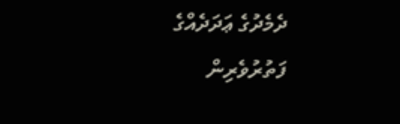ދެމެދުގެ ޢަދަދެއްގެ ފަތުރުވެރިން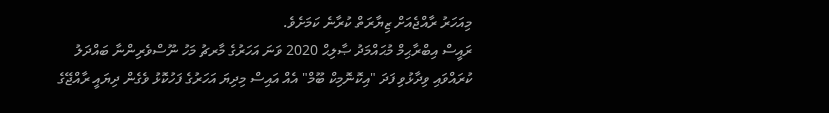މިއަހަރު ރާއްޖެއަށް ޒިޔާރަތް ކުރާނެ ކަމަށެވެ.
ރައީސް އިބްރާޙިމް މުޙައްމަދު ޞާލިޙް 2020 ވަނަ އަހަރުގެ މާރޗު މަހު ނޫސްވެރިންނާ ބައްދަލު ކުރައްވައި ވިދާޅުވި ފަދަ "އިކޮނޮމިކް ބޫމް" އެއް އައިސް މިދިޔަ އަހަރުގެ ފަހުކޮޅު ވެގެން ދިޔައީ ރާއްޖޭގެ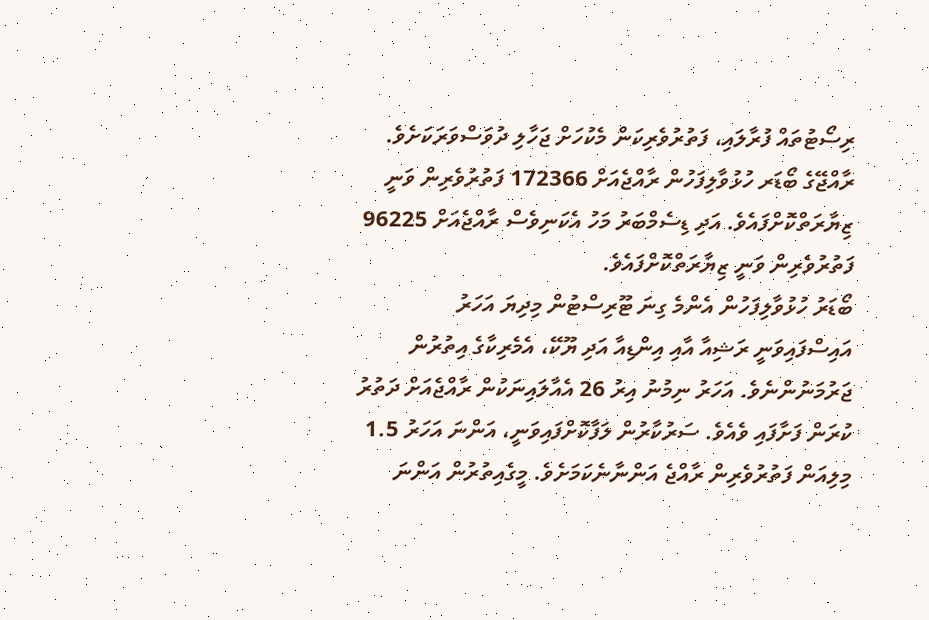ރިސޯޓުތައް ފުރާލައި، ފަތުރުވެރިކަން މެކުހަށް ޖަހާލި ދުވަސްވަރަކަށެވެ. ރާއްޖޭގެ ބޯޑަރ ހުޅުވާލިފަހުން ރާއްޖެއަށް 172366 ފަތުރުވެރިން ވަނީ ޒިޔާރަތްކޮށްފައެވެ. އަދި ޑިސެމްބަރު މަހު އެކަނިވެސް ރާއްޖެއަށް 96225 ފަތުރުވެރިން ވަނީ ޒިޔާރަތްކޮށްފައެވެ.
ބޯޑަރު ހުޅުވާލިފަހުން އެންމެ ގިނަ ޓޫރިސްޓުން މިދިޔަ އަހަރު އައިސްފައިވަނީ ރަޝިއާ އާއި އިންޑިއާ އަދި ޔޫކޭ، އެމެރިކާގެ އިތުރުން ޖަރުމަނުންނެވެ. އަހަރު ނިމުނު އިރު 26 އެއާލައިނަކުން ރާއްޖެއަށް ދަތުރު ކުރަން ފަށާފައި ވެއެވެ. ސަރުކާރުން ލަފާކޮށްފައިވަނީ، އަންނަ އަހަރު 1.5 މިލިއަން ފަތުރުވެރިން ރާއްޖެ އަންނާނެކަމަށެވެ. މީގެއިތުރުން އަންނަ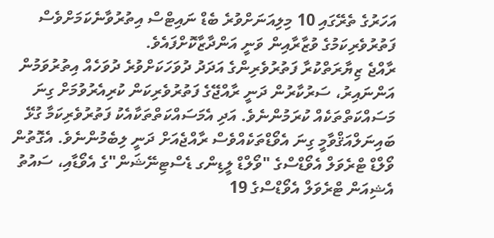އަހަރުގެ ތެރޭގައި 10 މިލިއަނަށްވުރެ ބެޑް ނައިޓްސް އިތުރުވާނެކަމަށްވެސް ފަތުރުވެރިކަމުގެ ވުޒާރާއިން ވަނީ އަންދާޒާކޮށްފައެވެ.
ރާއްޖެ ޒިޔާރަތްކުރާ ފަތުރުވެރިންގެ އަދަދު ދުވަހަކަށްވުރެ ދުވަހެއް އިތުރުވަމުން އަންނައިރު، ސަރުކާރުން ދަނީ ރާއްޖޭގެ ފަތުރުވެރިކަން ކުރިއެރުވުމަށް ގިނަ މަސައްކަތްތަކެއް ކުރަމުންނެވެ. އަދި އެމަސައްކަތްތަކާއެކު ފަތުރުވެރިކަމާ ގުޅޭ ބައިނަލްއަޤްވާމީ ގިނަ އެވޯޑްތަކެއްވެސް ރާއްޖެއަށް ދަނީ ލިބެމުންނެވެ. އެގޮތުން ވޯލްޑް ޓްރެވަލް އެވޯޑްސްގެ "ވޯލްޑް ލީޑިންގ ޑެސްޓިނޭޝަން"ގެ އެވޯޑާއި، ސައުތު އެޝިއަން ޓްރެވަލް އެވޯޑްސްގެ 19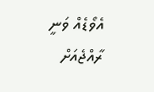އެވޯޑެއް ވަނީ ރާއްޖެއަށް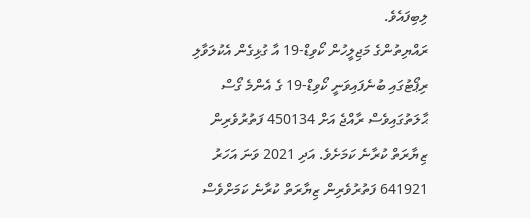ލިބިފައެވެ.
ރައްޔިތުންގެ މަޖިލީހުން ކޯވިޑް-19 އާ ގުޅިގެން އެކުލަވާލި ރިޕޯޓުގައި ބުނެފައިވަނީ ކޯވިޑް-19 ގެ އެންމެ ގޯސް ޙާލަތުގައިވެސް ރާއްޖެ އަށް 450134 ފަތުރުވެރިން ޒިޔާރަތް ކުރާނެ ކަމަށެވެ. އަދި 2021 ވަނަ އަހަރު 641921 ފަތުރުވެރިން ޒިޔާރަތް ކުރާނެ ކަމަށްވެސް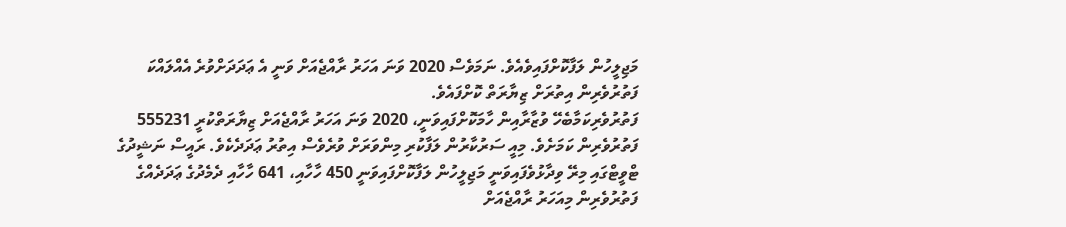މަޖިލީހުން ލަފާކޮށްފައިވެއެވެ. ނަމަވެސް 2020 ވަނަ އަހަރު ރާއްޖެއަށް ވަނީ އެ ޢަދަދަށްވުރެ އެއްލައްކަ ފަތުރުވެރިން އިތުރަށް ޒިޔާރަތް ކޮށްފައެވެ.
ފަތުރުވެރިކަމާބެހޭ ވުޒާރާއިން ހާމަކޮށްފައިވަނީ، 2020 ވަނަ އަހަރު ރާއްޖެއަށް ޒިޔާރަތްކުރީ 555231 ފަތުރުވެރިން ކަމަށެވެ. މިއީ ސަރުކާރުން ލަފާކުރި މިންވަރަށް ވުރެވެސް އިތުރު ޢަދަދެކެވެ. ރައީސް ނަޝީދުގެ ޓްވީޓްގައި މިރޭ ވިދާޅުވެފައިވަނީ މަޖިލީހުން ލަފާކޮށްފައިވަނީ 450 ހާހާއި، 641 ހާހާއި ދެމެދުގެ ޢަދަދެއްގެ ފަތުރުވެރިން މިއަހަރު ރާއްޖެއަށް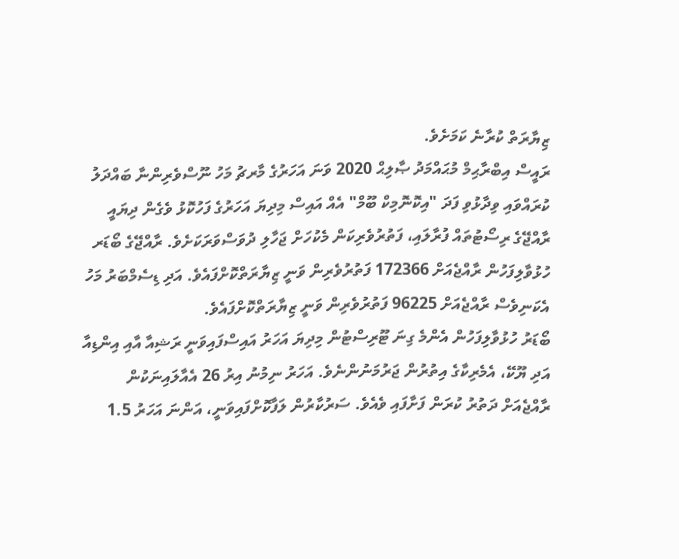ޒިޔާރަތް ކުރާނެ ކަމަށެވެ.
ރައީސް އިބްރާޙިމް މުޙައްމަދު ޞާލިޙް 2020 ވަނަ އަހަރުގެ މާރޗު މަހު ނޫސްވެރިންނާ ބައްދަލު ކުރައްވައި ވިދާޅުވި ފަދަ "އިކޮނޮމިކް ބޫމް" އެއް އައިސް މިދިޔަ އަހަރުގެ ފަހުކޮޅު ވެގެން ދިޔައީ ރާއްޖޭގެ ރިސޯޓުތައް ފުރާލައި، ފަތުރުވެރިކަން މެކުހަށް ޖަހާލި ދުވަސްވަރަކަށެވެ. ރާއްޖޭގެ ބޯޑަރ ހުޅުވާލިފަހުން ރާއްޖެއަށް 172366 ފަތުރުވެރިން ވަނީ ޒިޔާރަތްކޮށްފައެވެ. އަދި ޑިސެމްބަރު މަހު އެކަނިވެސް ރާއްޖެއަށް 96225 ފަތުރުވެރިން ވަނީ ޒިޔާރަތްކޮށްފައެވެ.
ބޯޑަރު ހުޅުވާލިފަހުން އެންމެ ގިނަ ޓޫރިސްޓުން މިދިޔަ އަހަރު އައިސްފައިވަނީ ރަޝިއާ އާއި އިންޑިއާ އަދި ޔޫކޭ، އެމެރިކާގެ އިތުރުން ޖަރުމަނުންނެވެ. އަހަރު ނިމުނު އިރު 26 އެއާލައިނަކުން ރާއްޖެއަށް ދަތުރު ކުރަން ފަށާފައި ވެއެވެ. ސަރުކާރުން ލަފާކޮށްފައިވަނީ، އަންނަ އަހަރު 1.5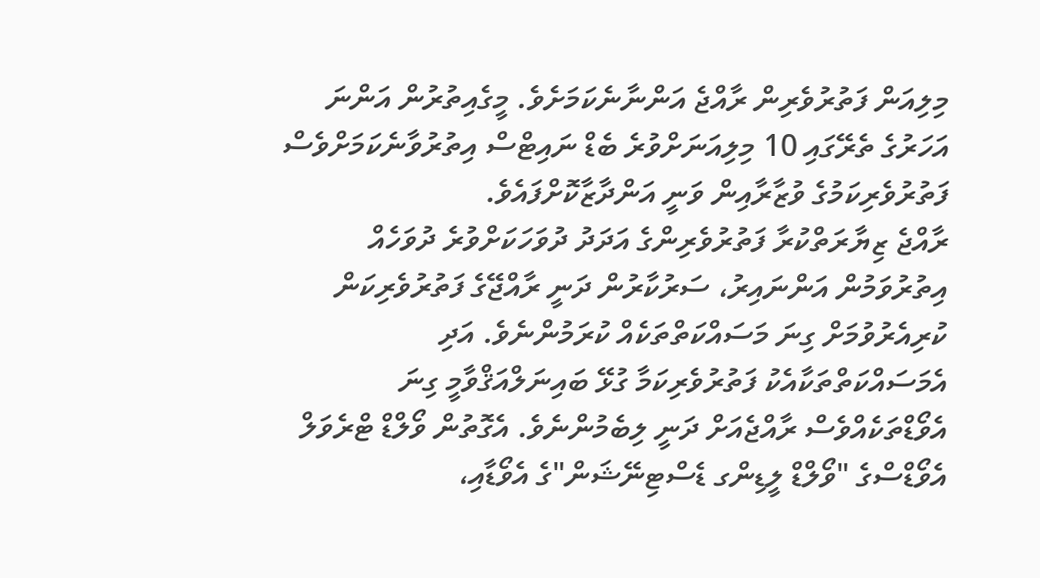މިލިއަން ފަތުރުވެރިން ރާއްޖެ އަންނާނެކަމަށެވެ. މީގެއިތުރުން އަންނަ އަހަރުގެ ތެރޭގައި 10 މިލިއަނަށްވުރެ ބެޑް ނައިޓްސް އިތުރުވާނެކަމަށްވެސް ފަތުރުވެރިކަމުގެ ވުޒާރާއިން ވަނީ އަންދާޒާކޮށްފައެވެ.
ރާއްޖެ ޒިޔާރަތްކުރާ ފަތުރުވެރިންގެ އަދަދު ދުވަހަކަށްވުރެ ދުވަހެއް އިތުރުވަމުން އަންނައިރު، ސަރުކާރުން ދަނީ ރާއްޖޭގެ ފަތުރުވެރިކަން ކުރިއެރުވުމަށް ގިނަ މަސައްކަތްތަކެއް ކުރަމުންނެވެ. އަދި އެމަސައްކަތްތަކާއެކު ފަތުރުވެރިކަމާ ގުޅޭ ބައިނަލްއަޤްވާމީ ގިނަ އެވޯޑްތަކެއްވެސް ރާއްޖެއަށް ދަނީ ލިބެމުންނެވެ. އެގޮތުން ވޯލްޑް ޓްރެވަލް އެވޯޑްސްގެ "ވޯލްޑް ލީޑިންގ ޑެސްޓިނޭޝަން"ގެ އެވޯޑާއި،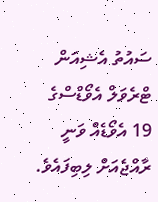ސައުތު އެޝިއަން ޓްރެވަލް އެވޯޑްސްގެ 19 އެވޯޑެއް ވަނީ ރާއްޖެއަށް ލިބިފައެވެ.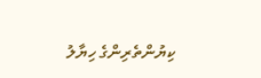ކިޔުންތެރިންގެ ހިޔާލު